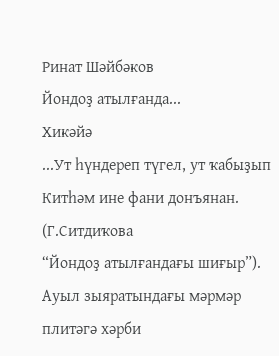Ринат Шәйбәков
Йондоҙ атылғанда...
Хикәйә
...Ут һүндереп түгел, ут ҡабыҙып
Китһәм ине фани донъянан.
(Г.Ситдиҡова
“Йондоҙ атылғандағы шиғыр”).
Ауыл зыяратындағы мәрмәр плитәгә хәрби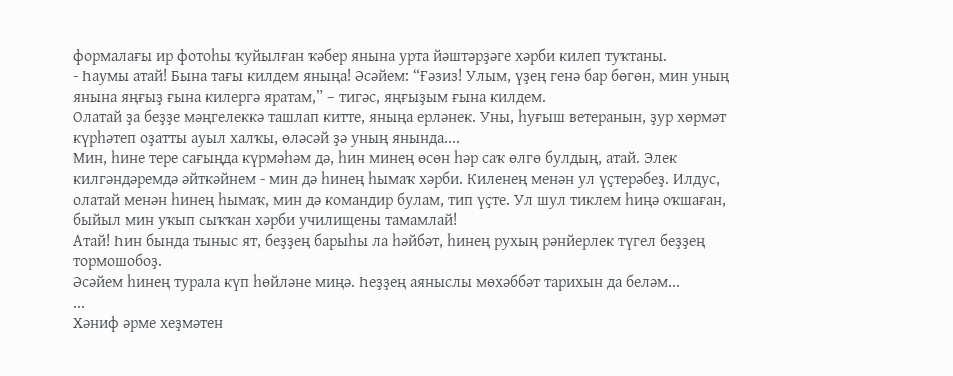формалағы ир фотоһы ҡуйылған ҡәбер янына урта йәштәрҙәге хәрби килеп туҡтаны.
- Һаумы атай! Бына тағы килдем яныңа! Әсәйем: “Ғәзиз! Улым, үҙең генә бар бөгөн, мин уның янына яңғыҙ ғына килергә яратам,” – тигәс, яңғыҙым ғына килдем.
Олатай ҙа беҙҙе мәңгелеккә ташлап китте, яныңа ерләнек. Уны, һуғыш ветеранын, ҙур хөрмәт күрһәтеп оҙатты ауыл халҡы, өләсәй ҙә уның янында....
Мин, һине тере сағыңда күрмәһәм дә, һин минең өсөн һәр саҡ өлгө булдың, атай. Элек килгәндәремдә әйткәйнем - мин дә һинең һымаҡ хәрби. Киленең менән ул үҫтерәбеҙ. Илдус, олатай менән һинең һымаҡ, мин дә командир булам, тип үҫте. Ул шул тиклем һиңә оҡшаған, быйыл мин уҡып сыҡҡан хәрби училищены тамамлай!
Атай! Һин бында тыныс ят, беҙҙең барыһы ла һәйбәт, һинең рухың рәнйерлек түгел беҙҙең тормошобоҙ.
Әсәйем һинең турала күп һөйләне миңә. Һеҙҙең аяныслы мөхәббәт тарихын да беләм...
...
Хәниф әрме хеҙмәтен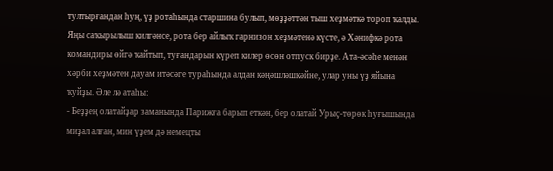тултырғандан һуң, үҙ ротаһында старшина булып, мөҙҙәттән тыш хеҙмәткә тороп ҡалды.
Яңы саҡырылыш килгәнсе, рота бер айлыҡ гарнизон хеҙмәтенә күсте, ә Хәнифкә рота командиры өйгә ҡайтып, туғандарын күреп килер өсөн отпуск бирҙе. Ата-әсәһе менән хәрби хеҙмәтен дауам итәсәге тураһында алдан кәңәшләшкәйне, улар уны үҙ яйына ҡуйҙы. Әле лә атаһы:
- Беҙҙең олатайҙар заманында Парижға барып еткән, бер олатай Урыҫ-төрөк һуғышында миҙал алған, мин үҙем дә немецты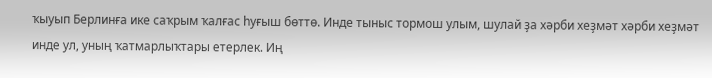ҡыуып Берлинға ике саҡрым ҡалғас һуғыш бөттө. Инде тыныс тормош улым, шулай ҙа хәрби хеҙмәт хәрби хеҙмәт инде ул, уның ҡатмарлыҡтары етерлек. Иң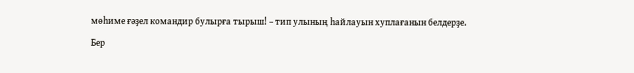мөһиме ғәҙел командир булырға тырыш! – тип улының һайлауын хуплағанын белдерҙе.
Бер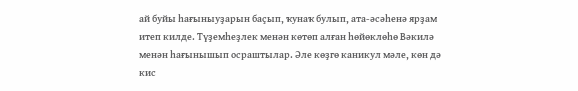ай буйы һағыныуҙарын баҫып, ҡунаҡ булып, ата-әсәһенә ярҙам итеп килде. Түҙемһеҙлек менән көтөп алған һөйөклөһө Вәкилә менән һағынышып осраштылар. Әле көҙгө каникул мәле, көн дә кис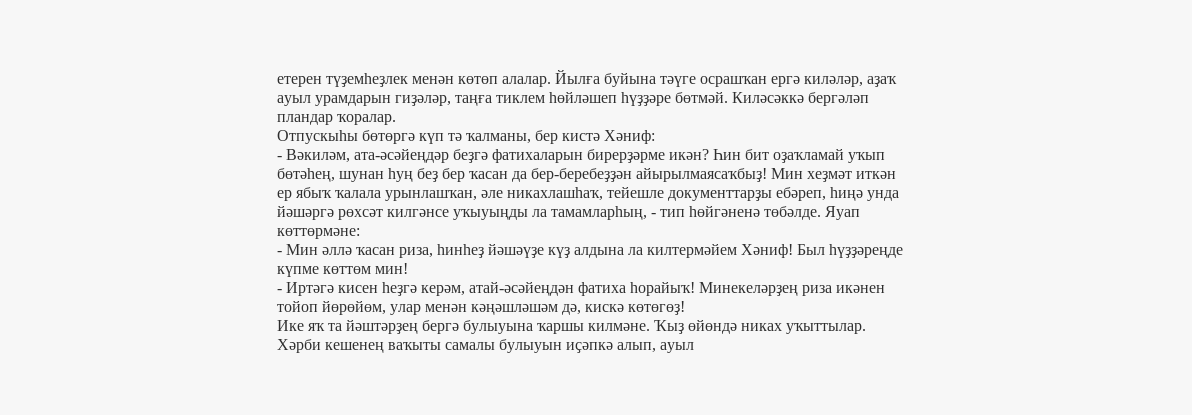етерен түҙемһеҙлек менән көтөп алалар. Йылға буйына тәүге осрашҡан ергә киләләр, аҙаҡ ауыл урамдарын гиҙәләр, таңға тиклем һөйләшеп һүҙҙәре бөтмәй. Киләсәккә бергәләп пландар ҡоралар.
Отпускыһы бөтөргә күп тә ҡалманы, бер кистә Хәниф:
- Вәкиләм, ата-әсәйеңдәр беҙгә фатихаларын бирерҙәрме икән? Һин бит оҙаҡламай уҡып бөтәһең, шунан һуң беҙ бер ҡасан да бер-беребеҙҙән айырылмаясаҡбыҙ! Мин хеҙмәт иткән ер ябыҡ ҡалала урынлашҡан, әле никахлашһаҡ, тейешле документтарҙы ебәреп, һиңә унда йәшәргә рөхсәт килгәнсе уҡыуыңды ла тамамларһың, - тип һөйгәненә төбәлде. Яуап көттөрмәне:
- Мин әллә ҡасан риза, һинһеҙ йәшәүҙе күҙ алдына ла килтермәйем Хәниф! Был һүҙҙәреңде күпме көттөм мин!
- Иртәгә кисен һеҙгә керәм, атай-әсәйеңдән фатиха һорайыҡ! Минекеләрҙең риза икәнен тойоп йөрөйөм, улар менән кәңәшләшәм дә, кискә көтөгөҙ!
Ике яҡ та йәштәрҙең бергә булыуына ҡаршы килмәне. Ҡыҙ өйөндә никах уҡыттылар. Хәрби кешенең ваҡыты самалы булыуын иҫәпкә алып, ауыл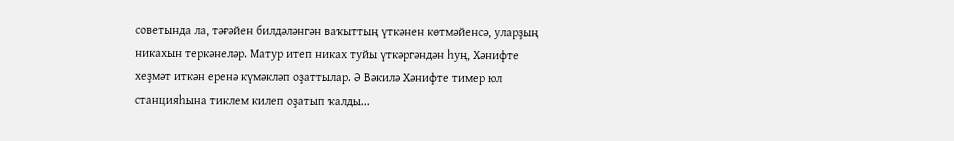советында ла, тәғәйен билдәләнгән ваҡыттың үткәнен көтмәйенсә, уларҙың никахын теркәнеләр. Матур итеп никах туйы үткәргәндән һуң, Хәнифте хеҙмәт иткән еренә күмәкләп оҙаттылар. Ә Вәкилә Хәнифте тимер юл станцияһына тиклем килеп оҙатып ҡалды...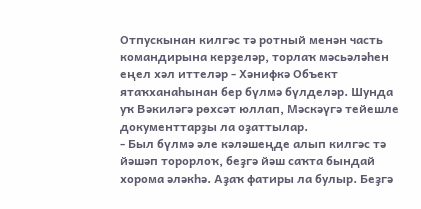Отпускынан килгәс тә ротный менән часть командирына керҙеләр, торлаҡ мәсьәләһен еңел хәл иттеләр - Хәнифкә Объект ятаҡханаһынан бер бүлмә бүлделәр. Шунда уҡ Вәкиләгә рөхсәт юллап, Мәскәүгә тейешле документтарҙы ла оҙаттылар.
- Был бүлмә әле кәләшеңде алып килгәс тә йәшәп торорлоҡ, беҙгә йәш саҡта бындай хорома әләкһә. Аҙаҡ фатиры ла булыр. Беҙгә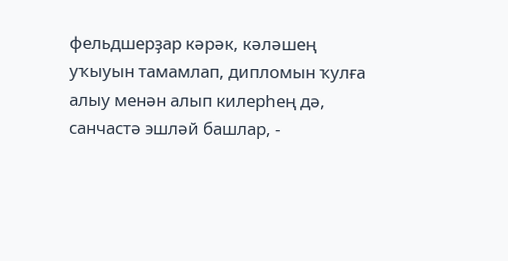фельдшерҙар кәрәк, кәләшең уҡыуын тамамлап, дипломын ҡулға алыу менән алып килерһең дә, санчастә эшләй башлар, -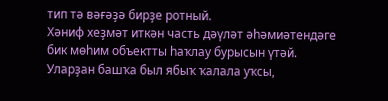тип тә вәғәҙә бирҙе ротный.
Хәниф хеҙмәт иткән часть дәүләт әһәмиәтендәге бик мөһим объектты һаҡлау бурысын үтәй. Уларҙан башҡа был ябыҡ ҡалала уҡсы,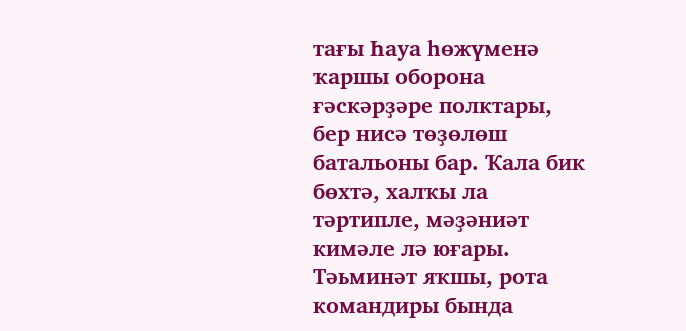тағы Һауа һөжүменә ҡаршы оборона ғәскәрҙәре полктары, бер нисә төҙөлөш батальоны бар. Ҡала бик бөхтә, халҡы ла тәртипле, мәҙәниәт кимәле лә юғары. Тәьминәт яҡшы, рота командиры бында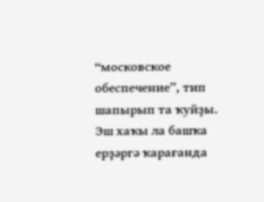“московское обеспечение”, тип шапырып та ҡуйҙы. Эш хаҡы ла башҡа ерҙәргә ҡарағанда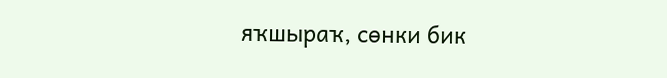яҡшыраҡ, сөнки бик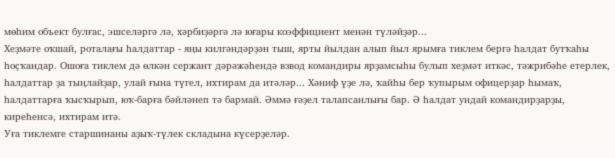мөһим объект булғас, эшселәргә лә, хәрбиҙәргә лә юғары коэффициент менән түләйҙәр...
Хеҙмәте оҡшай, роталағы һалдаттар - яңы килгәндәрҙән тыш, ярты йылдан алып йыл ярымға тиклем бергә һалдат бутҡаһы һоҫҡандар. Ошоға тиклем дә өлкән сержант дәрәжәһендә взвод командиры ярҙамсыһы булып хеҙмәт иткәс, тәжрибәһе етерлек, һалдаттар ҙа тыңлайҙар, улай ғына түгел, ихтирам да итәләр... Хәниф үҙе лә, ҡайһы бер ҡупырым офицерҙар һымаҡ, һалдаттарға ҡысҡырып, юҡ-барға бәйләнеп тә бармай. Әммә ғәҙел талапсанлығы бар. Ә һалдат ундай командирҙарҙы, киреһенсә, ихтирам итә.
Уға тиклемге старшинаны аҙыҡ-түлек складына күсерҙеләр.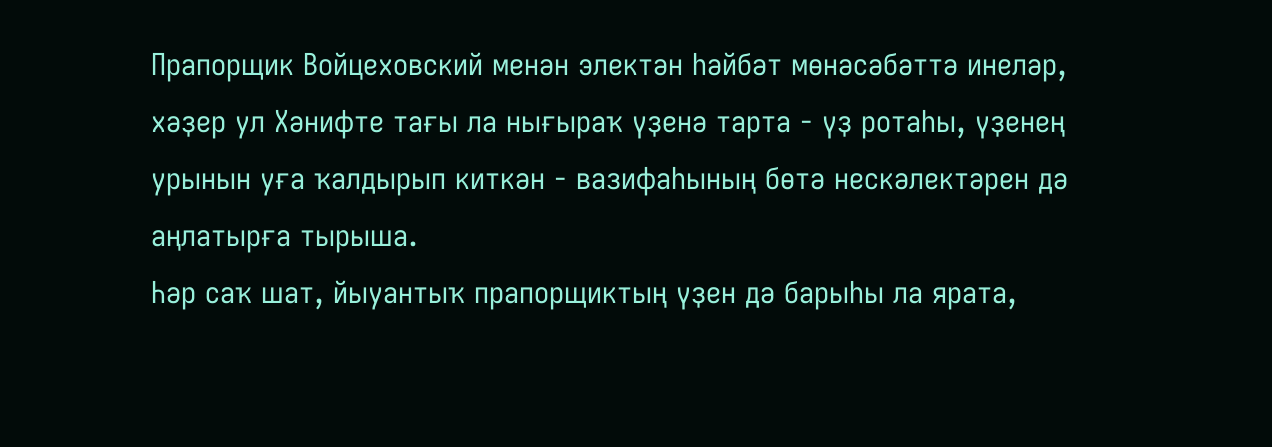Прапорщик Войцеховский менән электән һәйбәт мөнәсәбәттә инеләр, хәҙер ул Хәнифте тағы ла нығыраҡ үҙенә тарта - үҙ ротаһы, үҙенең урынын уға ҡалдырып киткән - вазифаһының бөтә нескәлектәрен дә аңлатырға тырыша.
Һәр саҡ шат, йыуантыҡ прапорщиктың үҙен дә барыһы ла ярата,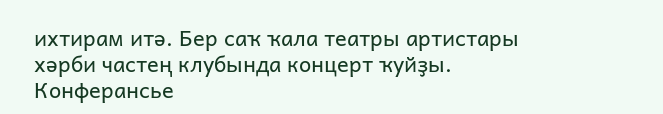ихтирам итә. Бер саҡ ҡала театры артистары хәрби частең клубында концерт ҡуйҙы. Конферансье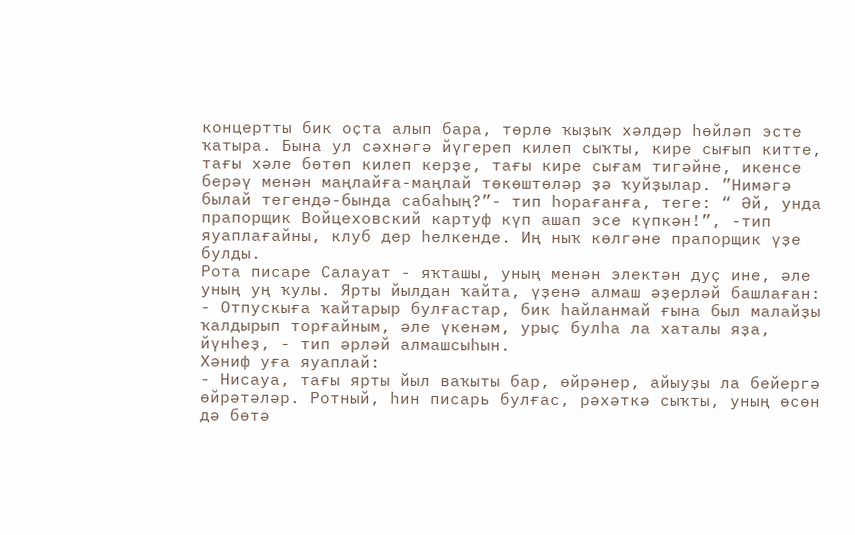концертты бик оҫта алып бара, төрлө ҡыҙыҡ хәлдәр һөйләп эсте ҡатыра. Бына ул сәхнәгә йүгереп килеп сыҡты, кире сығып китте, тағы хәле бөтөп килеп керҙе, тағы кире сығам тигәйне, икенсе берәү менән маңлайға-маңлай төкөштөләр ҙә ҡуйҙылар. ”Нимәгә былай тегендә-бында сабаһың?”- тип һорағанға, теге: “ Әй, унда прапорщик Войцеховский картуф күп ашап эсе күпкән!”, -тип яуаплағайны, клуб дер һелкенде. Иң ныҡ көлгәне прапорщик үҙе булды.
Рота писаре Салауат - яҡташы, уның менән электән дуҫ ине, әле уның уң ҡулы. Ярты йылдан ҡайта, үҙенә алмаш әҙерләй башлаған:
- Отпускыға ҡайтарыр булғастар, бик һайланмай ғына был малайҙы ҡалдырып торғайным, әле үкенәм, урыҫ булһа ла хаталы яҙа, йүнһеҙ, - тип әрләй алмашсыһын.
Хәниф уға яуаплай:
- Нисауа, тағы ярты йыл ваҡыты бар, өйрәнер, айыуҙы ла бейергә өйрәтәләр. Ротный, һин писарь булғас, рәхәткә сыҡты, уның өсөн дә бөтә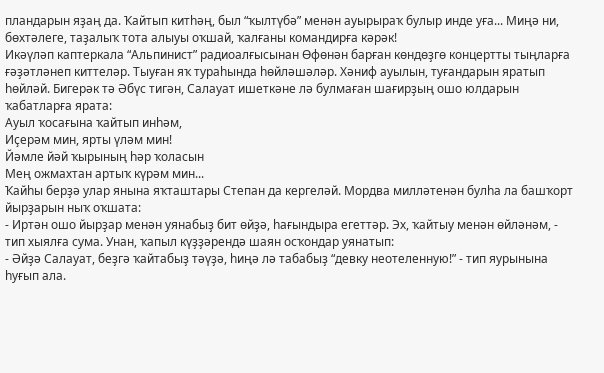пландарын яҙаң да. Ҡайтып китһәң, был “ҡылтүбә” менән ауырыраҡ булыр инде уға... Миңә ни, бөхтәлеге, таҙалыҡ тота алыуы оҡшай, ҡалғаны командирға кәрәк!
Икәүләп каптеркала “Альпинист” радиоалғысынан Өфөнән барған көндөҙгө концертты тыңларға ғәҙәтләнеп киттеләр. Тыуған яҡ тураһында һөйләшәләр. Хәниф ауылын, туғандарын яратып һөйләй. Бигерәк тә Әбүс тигән, Салауат ишеткәне лә булмаған шағирҙың ошо юлдарын ҡабатларға ярата:
Ауыл ҡосағына ҡайтып инһәм,
Иҫерәм мин, ярты үләм мин!
Йәмле йәй ҡырының һәр ҡоласын
Мең ожмахтан артыҡ күрәм мин...
Ҡайһы берҙә улар янына яҡташтары Степан да кергеләй. Мордва милләтенән булһа ла башҡорт йырҙарын ныҡ оҡшата:
- Иртән ошо йырҙар менән уянабыҙ бит өйҙә, һағындыра егеттәр. Эх, ҡайтыу менән өйләнәм, - тип хыялға сума. Унан, ҡапыл күҙҙәрендә шаян осҡондар уянатып:
- Әйҙә Салауат, беҙгә ҡайтабыҙ тәүҙә, һиңә лә табабыҙ “девку неотеленную!” - тип яурынына һуғып ала.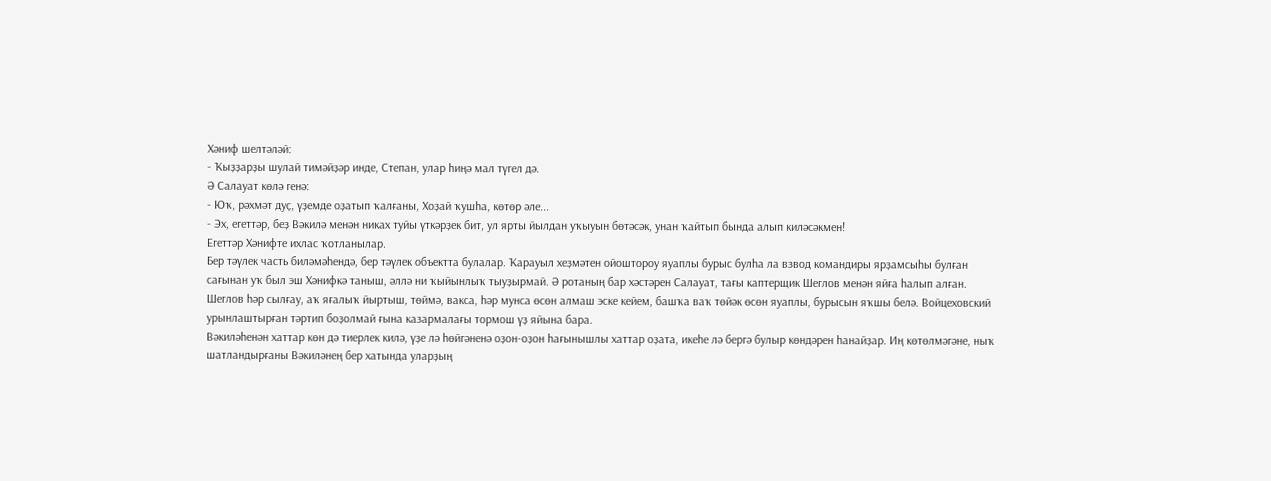Хәниф шелтәләй:
- Ҡыҙҙарҙы шулай тимәйҙәр инде, Степан, улар һиңә мал түгел дә.
Ә Салауат көлә генә:
- Юҡ, рәхмәт дуҫ, үҙемде оҙатып ҡалғаны, Хоҙай ҡушһа, көтөр әле...
- Эх, егеттәр, беҙ Вәкилә менән никах туйы үткәрҙек бит, ул ярты йылдан уҡыуын бөтәсәк, унан ҡайтып бында алып киләсәкмен!
Егеттәр Хәнифте ихлас ҡотланылар.
Бер тәүлек часть биләмәһендә, бер тәүлек объектта булалар. Ҡарауыл хеҙмәтен ойоштороу яуаплы бурыс булһа ла взвод командиры ярҙамсыһы булған сағынан уҡ был эш Хәнифкә таныш, әллә ни ҡыйынлыҡ тыуҙырмай. Ә ротаның бар хәстәрен Салауат, тағы каптерщик Шеглов менән яйға һалып алған. Шеглов һәр сылғау, аҡ яғалыҡ йыртыш, төймә, вакса, һәр мунса өсөн алмаш эске кейем, башҡа ваҡ төйәк өсөн яуаплы, бурысын яҡшы белә. Войцеховский урынлаштырған тәртип боҙолмай ғына казармалағы тормош үҙ яйына бара.
Вәкиләһенән хаттар көн дә тиерлек килә, үҙе лә һөйгәненә оҙон-оҙон һағынышлы хаттар оҙата, икеһе лә бергә булыр көндәрен һанайҙар. Иң көтөлмәгәне, ныҡ шатландырғаны Вәкиләнең бер хатында уларҙың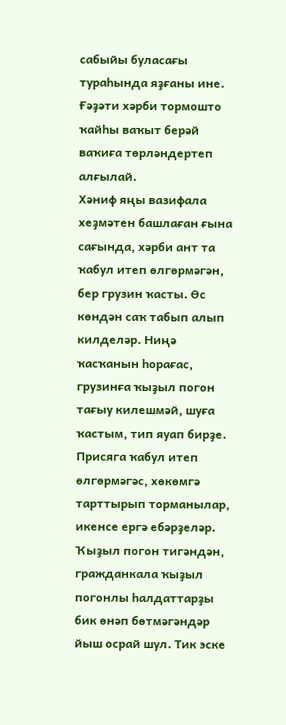сабыйы буласағы тураһында яҙғаны ине.
Ғәҙәти хәрби тормошто ҡайһы ваҡыт берәй ваҡиға төрләндертеп алғылай.
Хәниф яңы вазифала хеҙмәтен башлаған ғына сағында, хәрби ант та ҡабул итеп өлгөрмәгән, бер грузин ҡасты. Өс көндән саҡ табып алып килделәр. Ниңә ҡасҡанын һорағас, грузинға ҡыҙыл погон тағыу килешмәй, шуға ҡастым, тип яуап бирҙе. Присяга ҡабул итеп өлгөрмәгәс, хөкөмгә тарттырып торманылар, икенсе ергә ебәрҙеләр. Ҡыҙыл погон тигәндән, гражданкала ҡыҙыл погонлы һалдаттарҙы бик өнәп бөтмәгәндәр йыш осрай шул. Тик эске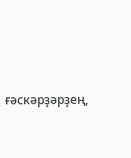ғәскәрҙәрҙең,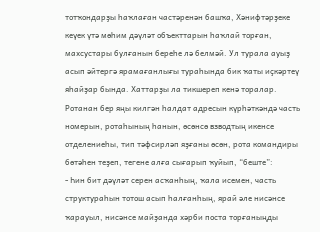тотҡондарҙы һаҡлаған частәренән башҡа, Хәнифтәрҙеке кеүек үтә мөһим дәүләт объекттарын һаҡлай торған, махсустары булғанын береһе лә белмәй. Ул турала ауыҙ асып әйтергә ярамағанлығы тураһында бик ҡаты иҫкәртеү яһайҙар бында. Хаттарҙы ла тикшереп кенә торалар. Ротанан бер яңы килгән һалдат адресын күрһәткәндә часть номерын, ротаһының һанын, өсөнсө взводтың икенсе отделениеһы, тип тәфсирләп яҙғаны өсөн, рота командиры бөтәһен теҙеп, тегене алға сығарып ҡуйып, “беште”:
- Һин бит дәүләт серен асҡанһың, ҡала исемен, часть структураһын тотош асып һалғанһың, ярай әле нисәнсе ҡарауыл, нисәнсе майҙанда хәрби поста торғаныңды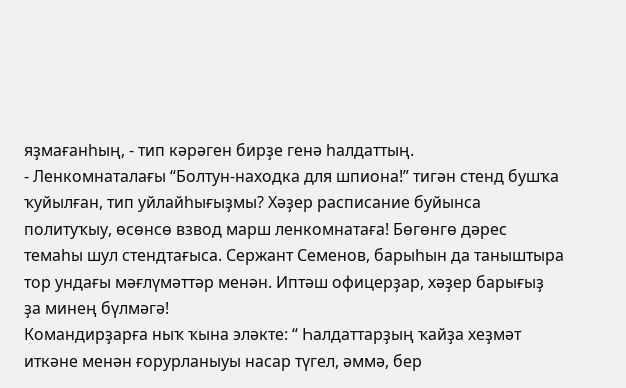яҙмағанһың, - тип кәрәген бирҙе генә һалдаттың.
- Ленкомнаталағы “Болтун-находка для шпиона!” тигән стенд бушҡа ҡуйылған, тип уйлайһығыҙмы? Хәҙер расписание буйынса политуҡыу, өсөнсө взвод марш ленкомнатаға! Бөгөнгө дәрес темаһы шул стендтағыса. Сержант Семенов, барыһын да таныштыра тор ундағы мәғлүмәттәр менән. Иптәш офицерҙар, хәҙер барығыҙ ҙа минең бүлмәгә!
Командирҙарға ныҡ ҡына эләкте: “ Һалдаттарҙың ҡайҙа хеҙмәт иткәне менән ғорурланыуы насар түгел, әммә, бер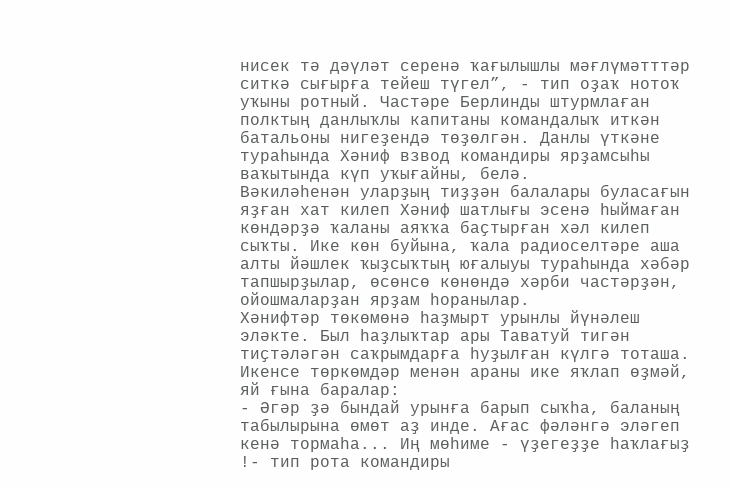нисек тә дәүләт серенә ҡағылышлы мәғлүмәтттәр ситкә сығырға тейеш түгел”, - тип оҙаҡ нотоҡ уҡыны ротный. Частәре Берлинды штурмлаған полктың данлыҡлы капитаны командалыҡ иткән батальоны нигеҙендә төҙөлгән. Данлы үткәне тураһында Хәниф взвод командиры ярҙамсыһы ваҡытында күп уҡығайны, белә.
Вәкиләһенән уларҙың тиҙҙән балалары буласағын яҙған хат килеп Хәниф шатлығы эсенә һыймаған көндәрҙә ҡаланы аяҡҡа баҫтырған хәл килеп сыҡты. Ике көн буйына, ҡала радиоселтәре аша алты йәшлек ҡыҙсыҡтың юғалыуы тураһында хәбәр тапшырҙылар, өсөнсө көнөндә хәрби частәрҙән, ойошмаларҙан ярҙам һоранылар.
Хәнифтәр төкөмөнә һаҙмырт урынлы йүнәлеш эләкте. Был һаҙлыҡтар ары Таватуй тигән тиҫтәләгән саҡрымдарға һуҙылған күлгә тоташа. Икенсе төркөмдәр менән араны ике яҡлап өҙмәй, яй ғына баралар:
- Әгәр ҙә бындай урынға барып сыҡһа, баланың табылырына өмөт аҙ инде. Ағас фәләнгә эләгеп кенә тормаһа... Иң мөһиме - үҙегеҙҙе һаҡлағыҙ !- тип рота командиры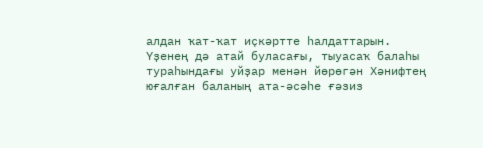алдан ҡат-ҡат иҫкәртте һалдаттарын. Үҙенең дә атай буласағы, тыуасаҡ балаһы тураһындағы уйҙар менән йөрөгән Хәнифтең юғалған баланың ата-әсәһе ғәзиз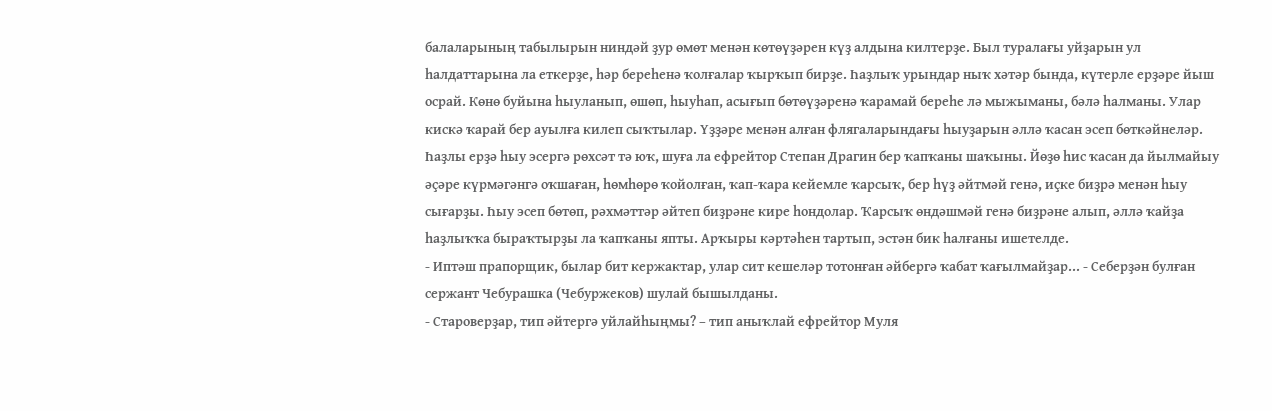балаларының табылырын ниндәй ҙур өмөт менән көтөүҙәрен күҙ алдына килтерҙе. Был туралағы уйҙарын ул һалдаттарына ла еткерҙе, һәр береһенә ҡолғалар ҡырҡып бирҙе. Һаҙлыҡ урындар ныҡ хәтәр бында, күтерле ерҙәре йыш осрай. Көнө буйына һыуланып, өшөп, һыуһап, асығып бөтөүҙәренә ҡарамай береһе лә мыжыманы, бәлә һалманы. Улар кискә ҡарай бер ауылға килеп сыҡтылар. Үҙҙәре менән алған флягаларындағы һыуҙарын әллә ҡасан эсеп бөткәйнеләр. Һаҙлы ерҙә һыу эсергә рөхсәт тә юҡ, шуға ла ефрейтор Степан Драгин бер ҡапҡаны шаҡыны. Йөҙө һис ҡасан да йылмайыу әҫәре күрмәгәнгә оҡшаған, һөмһөрө ҡойолған, ҡап-ҡара кейемле ҡарсыҡ, бер һүҙ әйтмәй генә, иҫке биҙрә менән һыу сығарҙы. Һыу эсеп бөтөп, рәхмәттәр әйтеп биҙрәне кире һондолар. Ҡарсыҡ өндәшмәй генә биҙрәне алып, әллә ҡайҙа һаҙлыҡҡа быраҡтырҙы ла ҡапҡаны япты. Арҡыры кәртәһен тартып, эстән бик һалғаны ишетелде.
- Иптәш прапорщик, былар бит кержактар, улар сит кешеләр тотонған әйбергә ҡабат ҡағылмайҙар... - Себерҙән булған сержант Чебурашка (Чебуржеков) шулай бышылданы.
- Староверҙар, тип әйтергә уйлайһыңмы? – тип аныҡлай ефрейтор Муля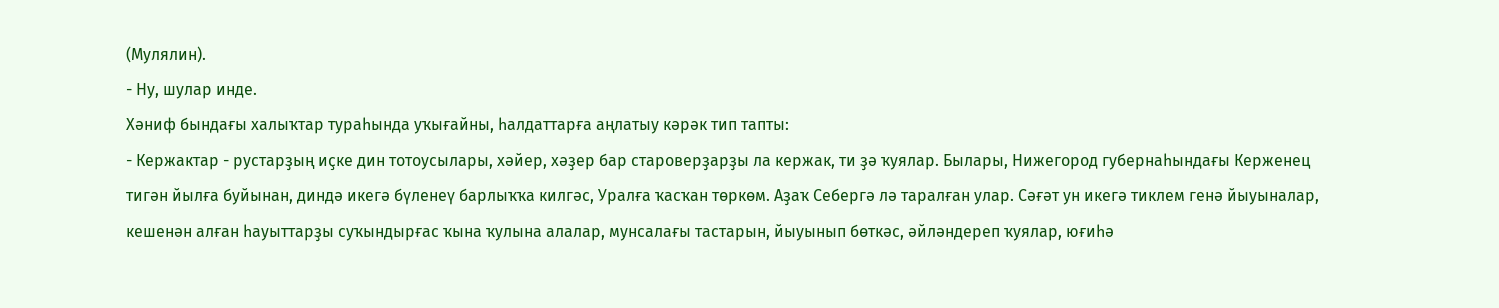(Мулялин).
- Ну, шулар инде.
Хәниф бындағы халыҡтар тураһында уҡығайны, һалдаттарға аңлатыу кәрәк тип тапты:
- Кержактар - рустарҙың иҫке дин тотоусылары, хәйер, хәҙер бар староверҙарҙы ла кержак, ти ҙә ҡуялар. Былары, Нижегород губернаһындағы Керженец тигән йылға буйынан, диндә икегә бүленеү барлыҡҡа килгәс, Уралға ҡасҡан төркөм. Аҙаҡ Себергә лә таралған улар. Сәғәт ун икегә тиклем генә йыуыналар, кешенән алған һауыттарҙы суҡындырғас ҡына ҡулына алалар, мунсалағы тастарын, йыуынып бөткәс, әйләндереп ҡуялар, юғиһә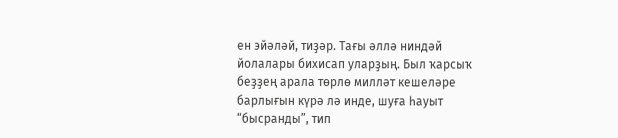ен эйәләй, тиҙәр. Тағы әллә ниндәй йолалары бихисап уларҙың. Был ҡарсыҡ беҙҙең арала төрлө милләт кешеләре барлығын күрә лә инде, шуға һауыт “бысранды”, тип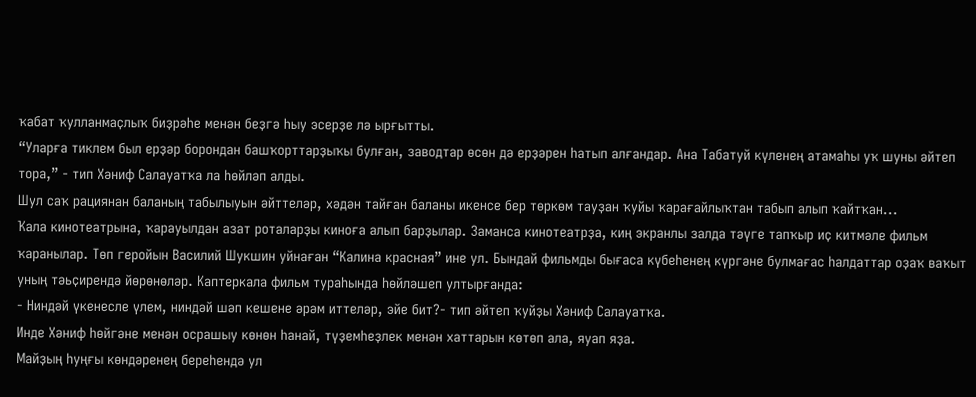ҡабат ҡулланмаҫлыҡ биҙрәһе менән беҙгә һыу эсерҙе лә ырғытты.
“Уларға тиклем был ерҙәр борондан башҡорттарҙыҡы булған, заводтар өсөн дә ерҙәрен һатып алғандар. Ана Табатуй күленең атамаһы уҡ шуны әйтеп тора,” - тип Хәниф Салауатҡа ла һөйләп алды.
Шул саҡ рациянан баланың табылыуын әйттеләр, хәдән тайған баланы икенсе бер төркөм тауҙан ҡуйы ҡарағайлыҡтан табып алып ҡайтҡан...
Ҡала кинотеатрына, ҡарауылдан азат роталарҙы киноға алып барҙылар. Заманса кинотеатрҙа, киң экранлы залда тәүге тапҡыр иҫ китмәле фильм ҡаранылар. Төп геройын Василий Шукшин уйнаған “Калина красная” ине ул. Бындай фильмды бығаса күбеһенең күргәне булмағас һалдаттар оҙаҡ ваҡыт уның тәьҫирендә йөрөнөләр. Каптеркала фильм тураһында һөйләшеп ултырғанда:
- Ниндәй үкенесле үлем, ниндәй шәп кешене әрәм иттеләр, эйе бит?- тип әйтеп ҡуйҙы Хәниф Салауатҡа.
Инде Хәниф һөйгәне менән осрашыу көнөн һанай, түҙемһеҙлек менән хаттарын көтөп ала, яуап яҙа.
Майҙың һуңғы көндәренең береһендә ул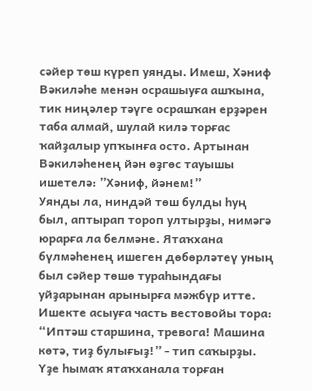сәйер төш күреп уянды. Имеш, Хәниф Вәкиләһе менән осрашыуға ашҡына, тик ниңәлер тәүге осрашҡан ерҙәрен таба алмай, шулай килә торғас ҡайҙалыр упҡынға осто. Артынан Вәкиләһенең йән өҙгөс тауышы ишетелә: ”Хәниф, йәнем!”
Уянды ла, ниндәй төш булды һуң был, аптырап тороп ултырҙы, нимәгә юрарға ла белмәне. Ятаҡхана бүлмәһенең ишеген дөбөрләтеү уның был сәйер төшө тураһындағы уйҙарынан арынырға мәжбүр итте. Ишекте асыуға часть вестовойы тора: “Иптәш старшина, тревога! Машина көтә, тиҙ булығыҙ!” - тип саҡырҙы. Үҙе һымаҡ ятаҡханала торған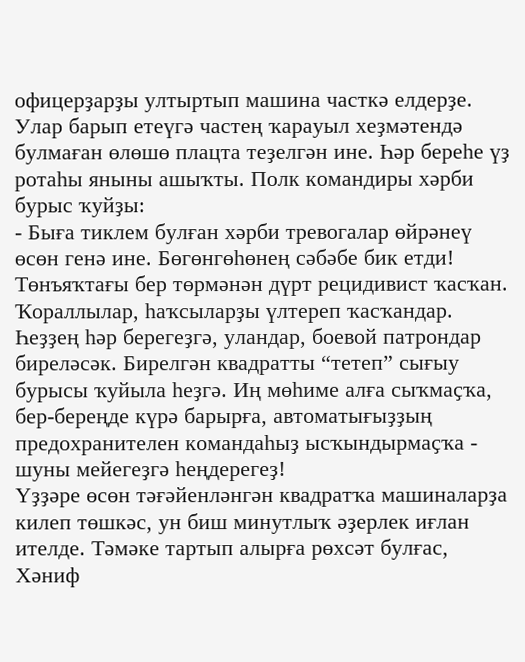офицерҙарҙы ултыртып машина часткә елдерҙе. Улар барып етеүгә частең ҡарауыл хеҙмәтендә булмаған өлөшө плацта теҙелгән ине. Һәр береһе үҙ ротаһы яныны ашыҡты. Полк командиры хәрби бурыс ҡуйҙы:
- Быға тиклем булған хәрби тревогалар өйрәнеү өсөн генә ине. Бөгөнгөһөнең сәбәбе бик етди! Төнъяҡтағы бер төрмәнән дүрт рецидивист ҡасҡан. Ҡораллылар, һаҡсыларҙы үлтереп ҡасҡандар. Һеҙҙең һәр берегеҙгә, уландар, боевой патрондар биреләсәк. Бирелгән квадратты “тетеп” сығыу бурысы ҡуйыла һеҙгә. Иң мөһиме алға сыҡмаҫҡа, бер-береңде күрә барырға, автоматығыҙҙың предохранителен командаһыҙ ысҡындырмаҫҡа - шуны мейегеҙгә һеңдерегеҙ!
Үҙҙәре өсөн тәғәйенләнгән квадратҡа машиналарҙа килеп төшкәс, ун биш минутлыҡ әҙерлек иғлан ителде. Тәмәке тартып алырға рөхсәт булғас, Хәниф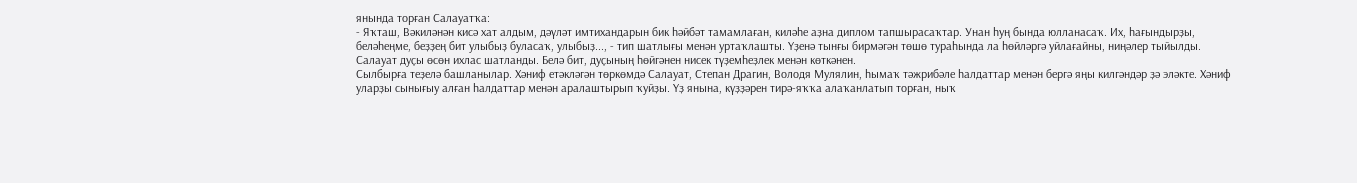янында торған Салауатҡа:
- Яҡташ, Вәкиләнән кисә хат алдым, дәүләт имтихандарын бик һәйбәт тамамлаған, киләһе аҙна диплом тапшырасаҡтар. Унан һуң бында юлланасаҡ. Их, һағындырҙы, беләһеңме, беҙҙең бит улыбыҙ буласаҡ, улыбыҙ..., - тип шатлығы менән уртаҡлашты. Үҙенә тынғы бирмәгән төшө тураһында ла һөйләргә уйлағайны, ниңәлер тыйылды. Салауат дуҫы өсөн ихлас шатланды. Белә бит, дуҫының һөйгәнен нисек түҙемһеҙлек менән көткәнен.
Сылбырға теҙелә башланылар. Хәниф етәкләгән төркөмдә Салауат, Степан Драгин, Володя Мулялин, һымаҡ тәжрибәле һалдаттар менән бергә яңы килгәндәр ҙә эләкте. Хәниф уларҙы сынығыу алған һалдаттар менән аралаштырып ҡуйҙы. Үҙ янына, күҙҙәрен тирә-яҡҡа алаҡанлатып торған, ныҡ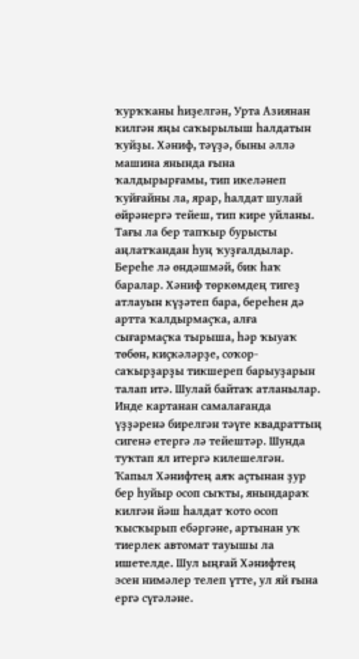ҡурҡҡаны һиҙелгән, Урта Азиянан килгән яңы саҡырылыш һалдатын ҡуйҙы. Хәниф, тәүҙә, быны әллә машина янында ғына ҡалдырырғамы, тип икеләнеп ҡуйғайны ла, ярар, һалдат шулай өйрәнергә тейеш, тип кире уйланы.
Тағы ла бер тапҡыр бурысты аңлатҡандан һуң ҡуҙғалдылар. Береһе лә өндәшмәй, бик һаҡ баралар. Хәниф төркөмдең тигеҙ атлауын күҙәтеп бара, береһен дә артта ҡалдырмаҫҡа, алға сығармаҫҡа тырыша, һәр ҡыуаҡ төбөн, киҫкәләрҙе, соҡор-саҡырҙарҙы тикшереп барыуҙарын талап итә. Шулай байтаҡ атланылар. Инде картанан самалағанда үҙҙәренә бирелгән тәүге квадраттың сигенә етергә лә тейештәр. Шунда туҡтап ял итергә килешелгән.
Ҡапыл Хәнифтең аяҡ аҫтынан ҙур бер һуйыр осоп сыҡты, янындараҡ килгән йәш һалдат ҡото осоп ҡысҡырып ебәргәне, артынан уҡ тиерлек автомат тауышы ла ишетелде. Шул ыңғай Хәнифтең эсен нимәлер телеп үтте, ул яй ғына ергә сүгәләне.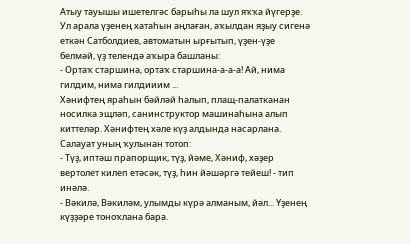Атыу тауышы ишетелгәс барыһы ла шул яҡҡа йүгерҙе. Ул арала үҙенең хатаһын аңлаған, аҡылдан яҙыу сигенә еткән Сатболдиев, автоматын ырғытып, үҙен-үҙе белмәй, үҙ телендә аҡыра башланы:
- Ортаҡ старшина, ортаҡ старшина-а-а-а! Ай, нима гилдим, нима гилдииим ...
Хәнифтең яраһын бәйләй һалып, плащ-палатканан носилка эщләп, санинструктор машинаһына алып киттеләр. Хәнифтең хәле күҙ алдында насарлана. Салауат уның ҡулынан тотоп:
- Түҙ, иптәш прапорщик, түҙ, йәме, Хәниф, хәҙер вертолет килеп етәсәк, түҙ, һин йәшәргә тейеш! - тип инәлә.
- Вәкилә, Вәкиләм, улымды күрә алманым, йәл... Үҙенең күҙҙәре тоноҡлана бара.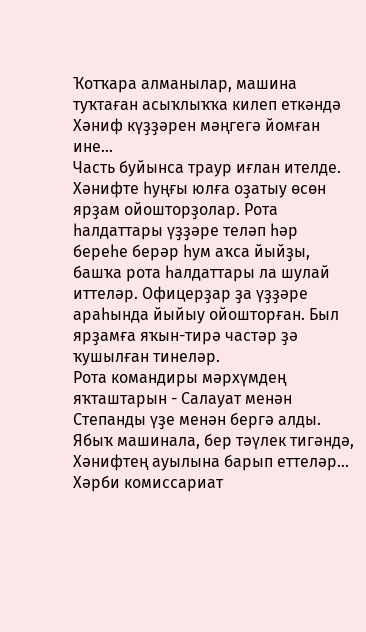Ҡотҡара алманылар, машина туҡтаған асыҡлыҡҡа килеп еткәндә Хәниф күҙҙәрен мәңгегә йомған ине...
Часть буйынса траур иғлан ителде. Хәнифте һуңғы юлға оҙатыу өсөн ярҙам ойошторҙолар. Рота һалдаттары үҙҙәре теләп һәр береһе берәр һум аҡса йыйҙы, башҡа рота һалдаттары ла шулай иттеләр. Офицерҙар ҙа үҙҙәре араһында йыйыу ойошторған. Был ярҙамға яҡын-тирә частәр ҙә ҡушылған тинеләр.
Рота командиры мәрхүмдең яҡташтарын - Салауат менән Степанды үҙе менән бергә алды. Ябыҡ машинала, бер тәүлек тигәндә, Хәнифтең ауылына барып еттеләр...
Хәрби комиссариат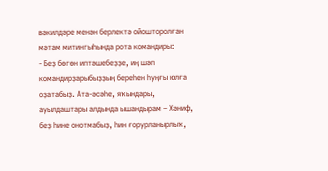вәкилдәре менән берлектә ойошторолған мәтам митингыһында рота командиры:
- Беҙ бөгөн иптәшебеҙҙе, иң шәп командирҙарыбыҙҙың береһен һуңғы юлға оҙатабыҙ. Ата-әсәһе, яҡындары, ауылдаштары алдында ышандырам – Хәниф, беҙ һине онотмабыҙ, һин ғорурланырлыҡ,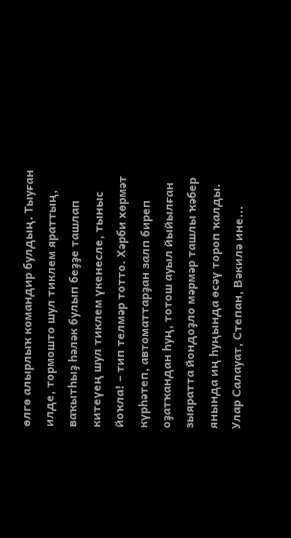өлгө алырлыҡ командир булдың. Тыуған илде, тормошто шул тиклем яраттың, ваҡытһыҙ һәләк булып беҙҙе ташлап китеүең шул тиклем үкенесле, тыныс йоҡла! – тип телмәр тотто. Хәрби хөрмәт күрһәтеп, автоматтарҙан залп биреп оҙатҡандан һуң, тотош ауыл йыйылған зыяратта йондоҙло мәрмәр ташлы ҡәбер янында иң һуңында өсәү тороп ҡалды. Улар Салауат, Степан, Вәкилә ине...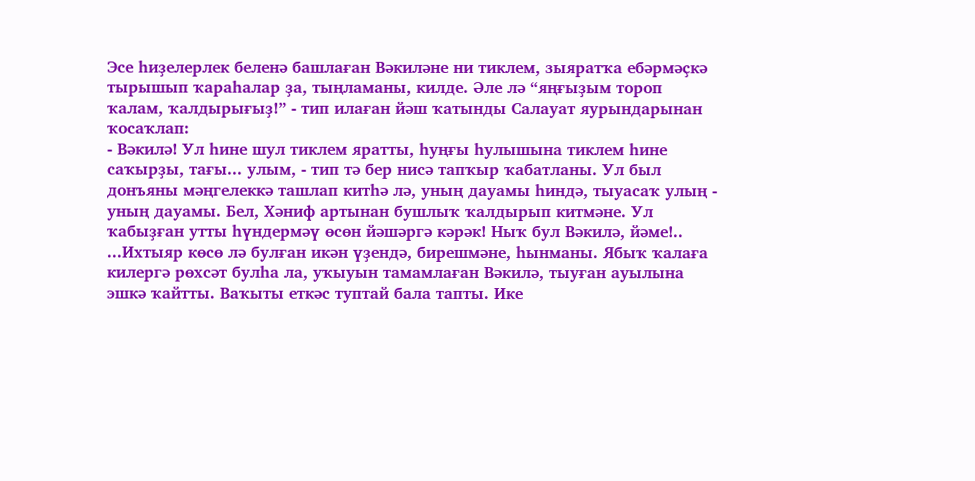Эсе һиҙелерлек беленә башлаған Вәкиләне ни тиклем, зыяратҡа ебәрмәҫкә тырышып ҡараһалар ҙа, тыңламаны, килде. Әле лә “яңғыҙым тороп ҡалам, ҡалдырығыҙ!” - тип илаған йәш ҡатынды Салауат яурындарынан ҡосаҡлап:
- Вәкилә! Ул һине шул тиклем яратты, һуңғы һулышына тиклем һине саҡырҙы, тағы... улым, - тип тә бер нисә тапҡыр ҡабатланы. Ул был донъяны мәңгелеккә ташлап китһә лә, уның дауамы һиндә, тыуасаҡ улың - уның дауамы. Бел, Хәниф артынан бушлыҡ ҡалдырып китмәне. Ул ҡабыҙған утты һүндермәү өсөн йәшәргә кәрәк! Ныҡ бул Вәкилә, йәме!..
...Ихтыяр көсө лә булған икән үҙендә, бирешмәне, һынманы. Ябыҡ ҡалаға килергә рөхсәт булһа ла, уҡыуын тамамлаған Вәкилә, тыуған ауылына эшкә ҡайтты. Ваҡыты еткәс туптай бала тапты. Ике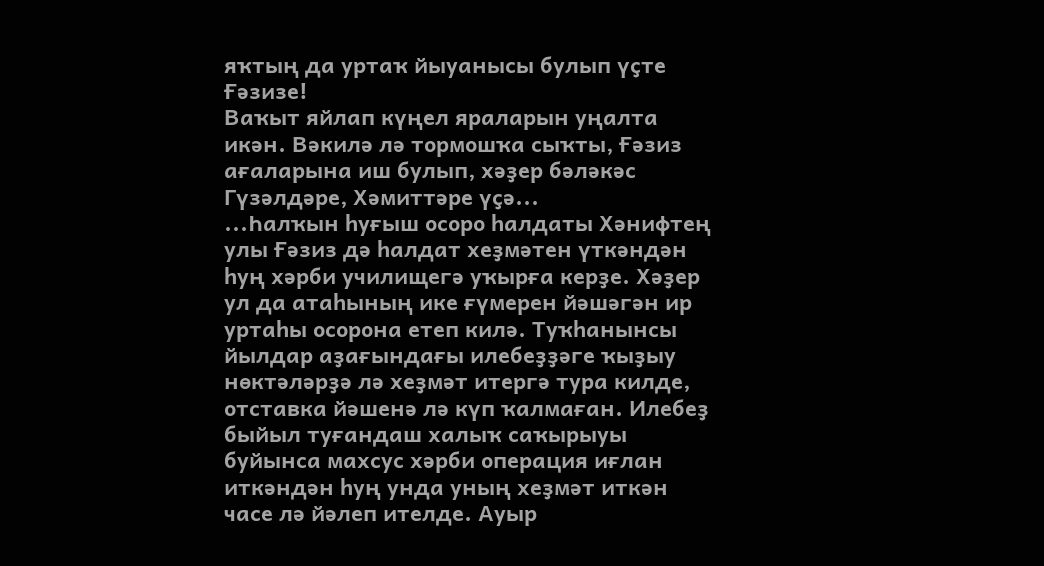яҡтың да уртаҡ йыуанысы булып үҫте Ғәзизе!
Ваҡыт яйлап күңел яраларын уңалта икән. Вәкилә лә тормошҡа сыҡты, Ғәзиз ағаларына иш булып, хәҙер бәләкәс Гүзәлдәре, Хәмиттәре үҫә...
...Һалҡын һуғыш осоро һалдаты Хәнифтең улы Ғәзиз дә һалдат хеҙмәтен үткәндән һуң хәрби училищегә уҡырға керҙе. Хәҙер ул да атаһының ике ғүмерен йәшәгән ир уртаһы осорона етеп килә. Туҡһанынсы йылдар аҙағындағы илебеҙҙәге ҡыҙыу нөктәләрҙә лә хеҙмәт итергә тура килде, отставка йәшенә лә күп ҡалмаған. Илебеҙ быйыл туғандаш халыҡ саҡырыуы буйынса махсус хәрби операция иғлан иткәндән һуң унда уның хеҙмәт иткән часе лә йәлеп ителде. Ауыр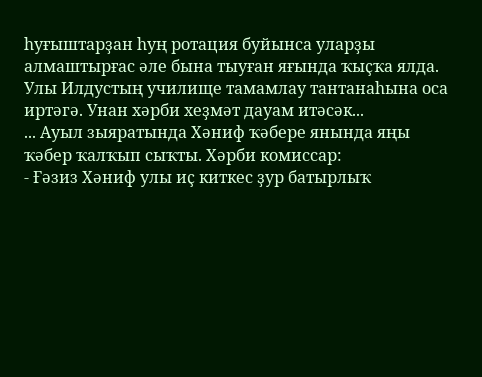һуғыштарҙан һуң ротация буйынса уларҙы алмаштырғас әле бына тыуған яғында ҡыҫҡа ялда. Улы Илдустың училище тамамлау тантанаһына оса иртәгә. Унан хәрби хеҙмәт дауам итәсәк...
... Ауыл зыяратында Хәниф ҡәбере янында яңы ҡәбер ҡалҡып сыҡты. Хәрби комиссар:
- Ғәзиз Хәниф улы иҫ киткес ҙур батырлыҡ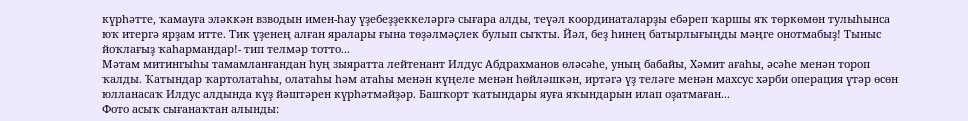күрһәтте, ҡамауға эләккән взводын имен-һау үҙебеҙҙеккеләргә сығара алды, теүәл координаталарҙы ебәреп ҡаршы яҡ төркөмөн тулыһынса юҡ итергә ярҙам итте. Тик үҙенең алған яралары ғына төҙәлмәҫлек булып сыҡты. Йәл, беҙ һинең батырлығыңды мәңге онотмабыҙ! Тыныс йоҡлағыҙ ҡаһармандар!- тип телмәр тотто...
Мәтам митингыһы тамамланғандан һуң зыяратта лейтенант Илдус Абдрахманов өләсәһе, уның бабайы, Хәмит ағаһы, әсәһе менән тороп ҡалды. Ҡатындар ҡартолатаһы, олатаһы һәм атаһы менән күңеле менән һөйләшкән, иртәгә үҙ теләге менән махсус хәрби операция үтәр өсөн юлланасаҡ Илдус алдында күҙ йәштәрен күрһәтмәйҙәр. Башҡорт ҡатындары яуға яҡындарын илап оҙатмаған...
Фото асыҡ сығанаҡтан алынды: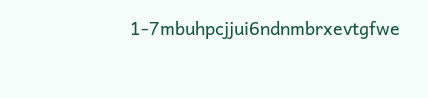1-7mbuhpcjjui6ndnmbrxevtgfwe